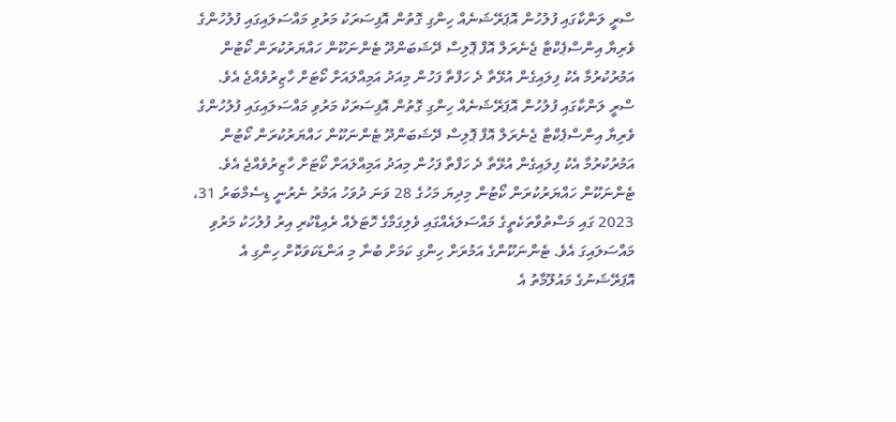ސްރީ ލަންކާގައި ފުލުހުން އޮޕަރޭޝަނެއް ހިންގި ގޮތުން އޮފިސަރަކު މަރުވި މައްސަލައިގައި ފުލުހުންގެ ވެރިޔާ އިންސްޕެކްޓާ ޖެނެރަލް އޮފް ޕޮލިސް ދޭޝަބަންދޫ ޓެންނަކޫން ހައްޔަރުކުރަން ކޯޓުން އަމުރުކުރުމާ އެކު ފިލައިގެން އުޅޭތާ ދެ ހަފްތާ ފަހުން މިއަދު އަމިއްލައަށް ކޯޓަށް ހާޒިރުވެއްޖެ އެވެ.
ސްރީ ލަންކާގައި ފުލުހުން އޮޕަރޭޝަނެއް ހިންގި ގޮތުން އޮފިސަރަކު މަރުވި މައްސަލައިގައި ފުލުހުންގެ ވެރިޔާ އިންސްޕެކްޓާ ޖެނެރަލް އޮފް ޕޮލިސް ދޭޝަބަންދޫ ޓެންނަކޫން ހައްޔަރުކުރަން ކޯޓުން އަމުރުކުރުމާ އެކު ފިލައިގެން އުޅޭތާ ދެ ހަފްތާ ފަހުން މިއަދު އަމިއްލައަށް ކޯޓަށް ހާޒިރުވެއްޖެ އެވެ.
ޓެންނަކޫން ހައްޔަރުކުރަން ކޯޓުން މިދިޔަ މަހުގެ 28 ވަނަ ދުވަހު އަމުރު ނެރުނީ ޑިސެމްބަރު 31، 2023 ގައި މަސްތުވާތަކެތީގެ މައްސަލައެއްގައި ވެލިގަމާގެ ހޮޓަލެއް ރެއިޑްކުރި އިރު ފުލުހަކު މަރުވި މައްސަލައިގަ އެވެ. ޓެންނަކޫންގެ އަމުރަށް ހިންގި ކަމަށް ބުނާ މި އަންޑަކަވަކޮށް ހިންގި އެ އޮޕަރޭޝަނުގެ މައުލޫމާތު އެ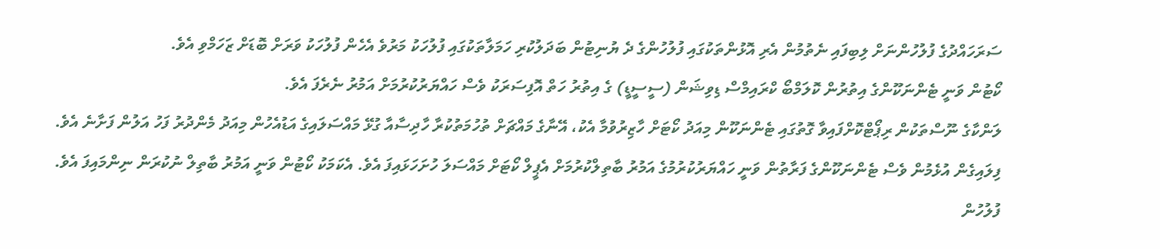ސަރަހައްދުގެ ފުލުހުންނަށް ލިބިފައި ނެތުމުން އެރި އޮޅުންތަކުގައި ފުލުހުންގެ ދެ ޔުނިޓުން ބަދަލުކުރި ހަމަލާތަކުގައި ފުލުހަކު މަރުވެ އެހެން ފުލުހަކު ވަރަށް ބޮޑަށް ޒަހަމްވި އެވެ.
ކޯޓުން ވަނީ ޓެންނަކޫންގެ އިތުރުން ކޮލަމްބޯ ކްރައިމްސް ޑިވިޝަން (ސީސީޑީ) ގެ އިތުރު ހަތް އޮފިސަރަކު ވެސް ހައްޔަރުކުރުމަށް އަމުރު ނެރެފަ އެވެ.
ލަންކާގެ ނޫސްތަކުން ރިޕޯޓްކޮށްފައިވާ ގޮތުގައި ޓެންނަކޫން މިއަދު ކޯޓަށް ހާޒިރުވުމާ އެކު، އޭނާގެ މައްޗަށް ތުހުމަތުކުރާ ހާދިސާއާ ގުޅޭ މައްސަލައިގެ އަޑުއެހުން މިއަދު މެންދުރު ފަހު އަލުން ފަށާނެ އެވެ.
ފިލައިގެން އުޅެމުން ވެސް ޓެންނަކޫންގެ ފަރާތުން ވަނީ ހައްޔަރުކުރުމުގެ އަމުރު ބާތިލްކުރުމަށް އެޕީލް ކޯޓަށް މައްސަލަ ހުށަހަޅައިފަ އެވެ. އެކަމަކު ކޯޓުން ވަނީ އަމުރު ބާތިލް ނުކުރަން ނިންމައިފަ އެވެ.
ފުލުހުން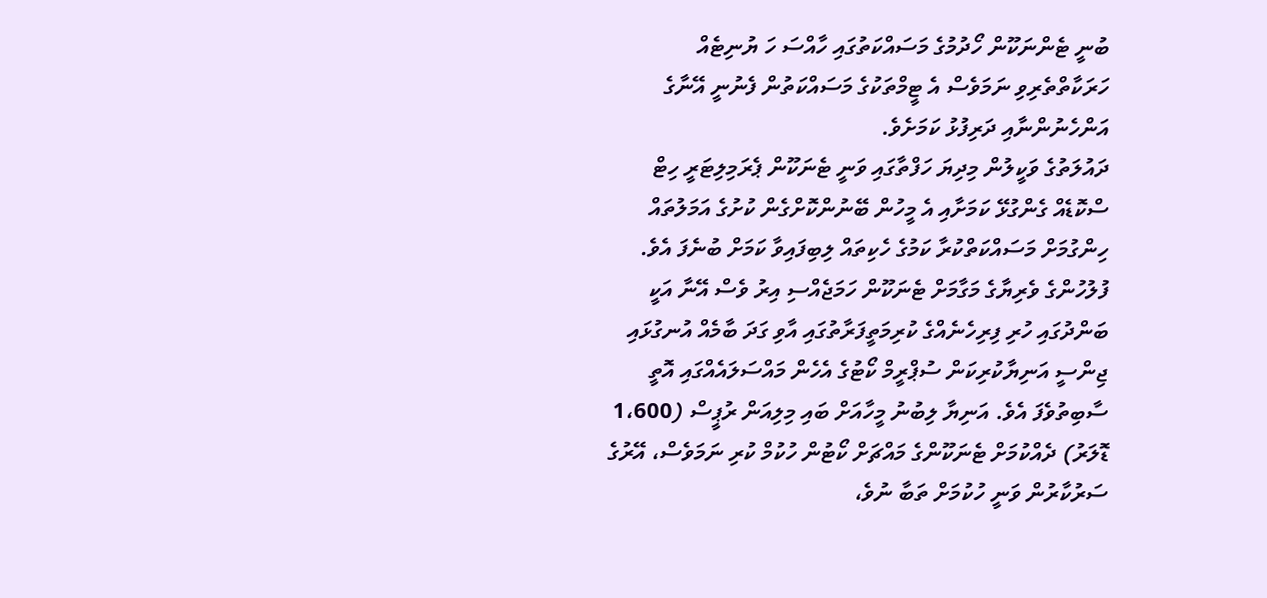ބުނީ ޓެންނަކޫން ހޯދުމުގެ މަސައްކަތުގައި ހާއްސަ ހަ ޔުނިޓެއް ހަރަކާތްތެރިވި ނަމަވެސް އެ ޓީމްތަކުގެ މަސައްކަތުން ފެނުނީ އޭނާގެ އަންހެނުންނާއި ދަރިފުޅު ކަމަށެވެ.
ދައުލަތުގެ ވަކީލުން މިދިޔަ ހަފްތާގައި ވަނީ ޓެނަކޫން ޕެރަމިލިޓަރީ ހިޓް ސްކޮޑެއް ގެންގުޅޭ ކަމަށާއި އެ މީހުން ބޭނުންކޮށްގެން ކުށުގެ އަމަލުތައް ހިންގުމަށް މަސައްކަތްކުރާ ކަމުގެ ހެކިތައް ލިބިފައިވާ ކަމަށް ބުނެފަ އެވެ.
ފުލުހުންގެ ވެރިޔާގެ މަގާމަށް ޓެނަކޫން ހަމަޖެއްސި އިރު ވެސް އޭނާ އަކީ ބަންދުގައި ހުރި ފިރިހެނެއްގެ ކުރިމަތީފަރާތުގައި އާވި ގަދަ ބާމެއް އުނގުޅައި ޖިންސީ އަނިޔާކުރިކަން ސުޕްރީމް ކޯޓުގެ އެހެން މައްސަލައެއްގައި އޮތީ ސާބިތުވެފަ އެވެ. އަނިޔާ ލިބުނު މީހާއަށް ބައި މިލިއަން ރުޕީސް (1،600 ޑޮލަރު) ދެއްކުމަށް ޓެނަކޫންގެ މައްޗަށް ކޯޓުން ހުކުމް ކުރި ނަމަވެސް، އޭރުގެ ސަރުކާރުން ވަނީ ހުކުމަށް ތަބާ ނުވެ،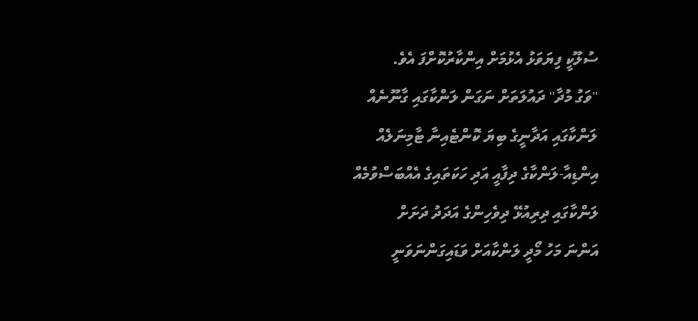ސުލޫކީ ފިޔަވަޅު އެޅުމަށް އިންކާރުކޮށްފަ އެވެ.
"ވަގު މުދާ" ދައުލަތަށް ނަގަން ލަންކާގައި ގާނޫނެއް
ލަންކާގައި އަދާނީގެ ބިޔަ ކޮންޓެއިނާ ޓާމިނަލެއް
އިންޑިއާ-ލަންކާގެ ދިފާއީ އަދި ހަކަތައިގެ އެއްބަސްވުމެއް
ލަންކާގައި ދިރިއުޅޭ ދިވެހިންގެ އަދަދު ދަށަށް
އަންނަ މަހު މޯދީ ލަންކާއަށް ވަޑައިގަންނަވަނީ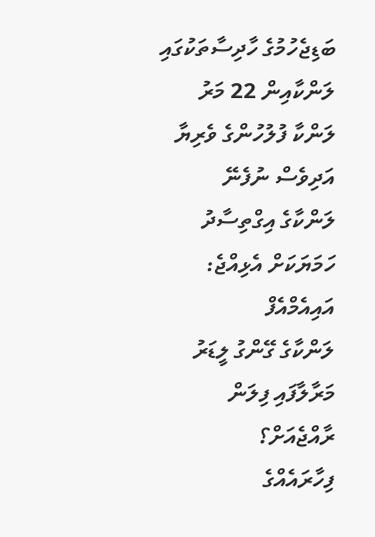ބަޑިޖެހުމުގެ ހާދިސާތަކުގައި ލަންކާއިން 22 މަރު
ލަންކާ ފުލުހުންގެ ވެރިޔާ އަދިވެސް ނުފެނޭ
ލަންކާގެ އިގްތިސާދު ހަމަޔަކަށް އެޅިއްޖެ: އައިއެމްއެފް
ލަންކާގެ ގޭންގު ލީޑަރު މަރާލާފައި ފިލަން ރާއްޖެއަށް؟
ފިހާރައެއްގެ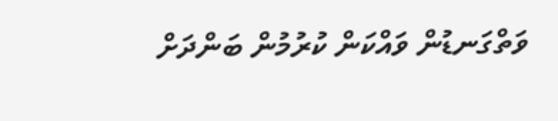ވަތްގަނޑުން ވައްކަން ކުރުމުން ބަންދަށް